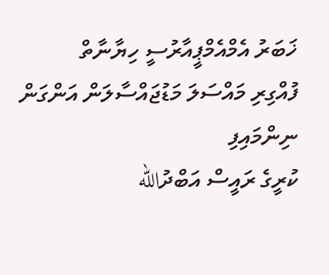ޚަބަރު އެމްއެމްޕީއާރުސީ ހިޔާނާތް
ފުއްގިރި މައްސަލަ މަޑުޖައްސާލަން އަންގަން ނިންމައިފި
ކުރީގެ ރައީސް އަބްދުالله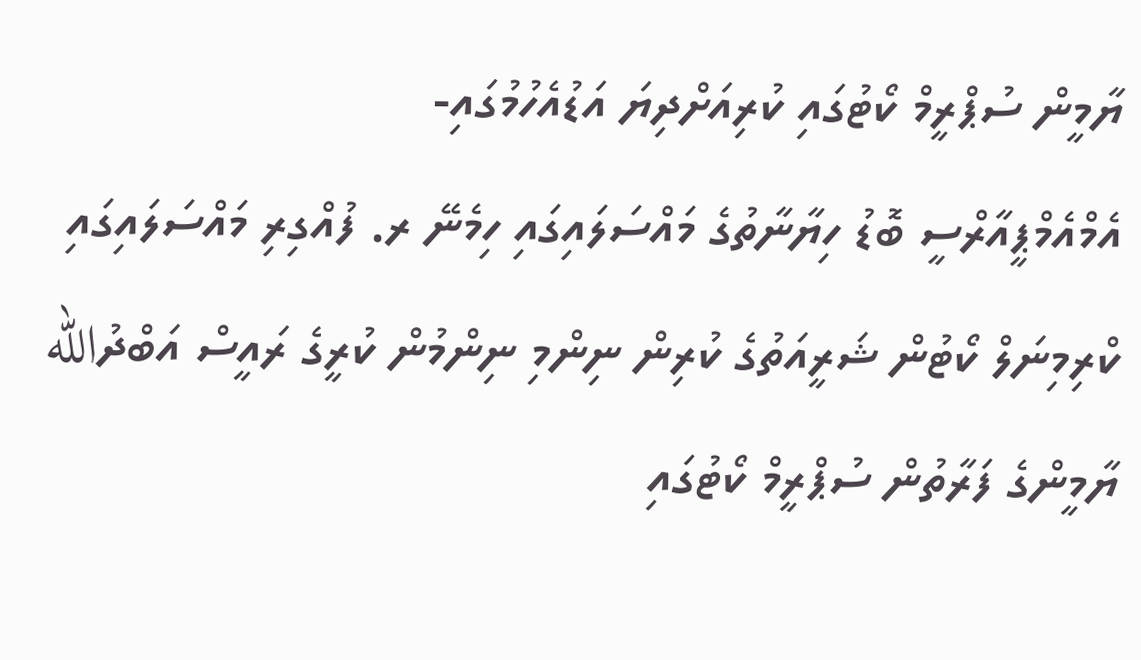ޔާމީން ސުޕްރީމް ކޯޓުގައި ކުރިއަށްދިޔަ އަޑުއެހުމުގައި-
އެމްއެމްޕީއާރްސީ ބޮޑު ހިޔާނާތުގެ މައްސަލައިގައި ހިމެނޭ ރ. ފުއްގިރި މައްސަލައިގައި ކްރިމިނަލް ކޯޓުން ޝަރީއަތުގެ ކުރިން ނިންމި ނިންމުން ކުރީގެ ރައީސް އަބްދުالله ޔާމީންގެ ފަރާތުން ސުޕްރީމް ކޯޓުގައި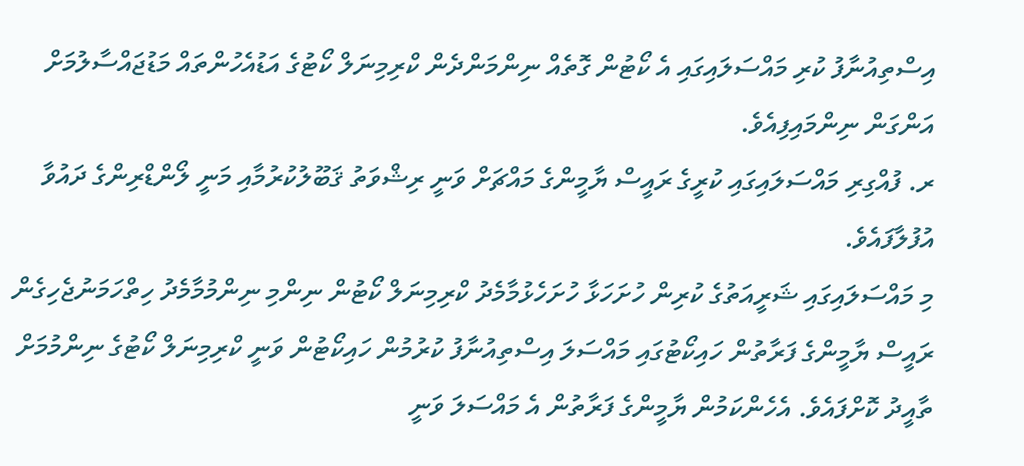އިސްތިއުނާފު ކުރި މައްސަލައިގައި އެ ކޯޓުން ގޮތެއް ނިންމަންދެން ކްރިމިނަލް ކޯޓުގެ އަޑުއެހުންތައް މަޑުޖައްސާލުމަށް އަންގަން ނިންމައިފިއެވެ.
ރ. ފުއްގިރި މައްސަލައިގައި ކުރީގެ ރައީސް ޔާމީންގެ މައްޗަށް ވަނީ ރިޝްވަތު ޤަބޫލުކުރުމާއި މަނީ ލޯންޑްރިންގެ ދައުވާ އުފުލާފައެވެ.
މި މައްސަލައިގައި ޝަރީއަތުގެ ކުރިން ހުށަހަޅާ ހުށަހެޅުމާމެދު ކްރިމިނަލް ކޯޓުން ނިންމި ނިންމުމާމެދު ހިތްހަމަނުޖެހިގެން ރައީސް ޔާމީންގެ ފަރާތުން ހައިކޯޓުގައި މައްސަލަ އިސްތިއުނާފު ކުރުމުން ހައިކޯޓުން ވަނީ ކްރިމިނަލް ކޯޓުގެ ނިންމުމަށް ތާއީދު ކޮށްފައެވެ. އެހެންކަމުން ޔާމީންގެ ފަރާތުން އެ މައްސަލަ ވަނީ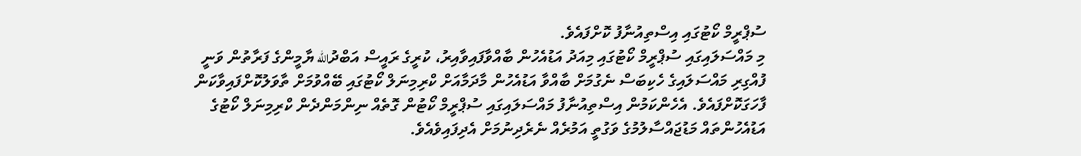ސުޕްރީމް ކޯޓުގައި އިސްތިއުނާފު ކޮށްފައެވެ.
މި މައްސަލައިގައި ސުޕްރީމް ކޯޓުގައި މިއަދު އަޑުއެހުން ބާއްވާފައިވާއިރު، ކުރީގެ ރައީސް އަބްދުالله ޔާމީންގެ ފަރާތުން ވަނީ ފުއްގިރި މައްސަލައިގެ ހެކިބަސް ނެގުމަށް ބާއްވާ އަޑުއެހުން މާދަމާއަށް ކްރިމިނަލް ކޯޓުގައި ބޭއްވުމަށް ތާވަލުކޮށްފައިވާކަން ފާހަގަކޮށްފައެވެ. އެހެންކަމުން އިސްތިއުނާފު މައްސަލައިގައި ސުޕްރީމް ކޯޓުން ގޮތެއް ނިންމަންދެން ކްރިމިނަލް ކޯޓުގެ އަޑުއެހުންތައް މަޑުޖައްސާލުމުގެ ވަގުތީ އަމުރެއް ނެރެދިނުމަށް އެދިފައިވެއެވެ.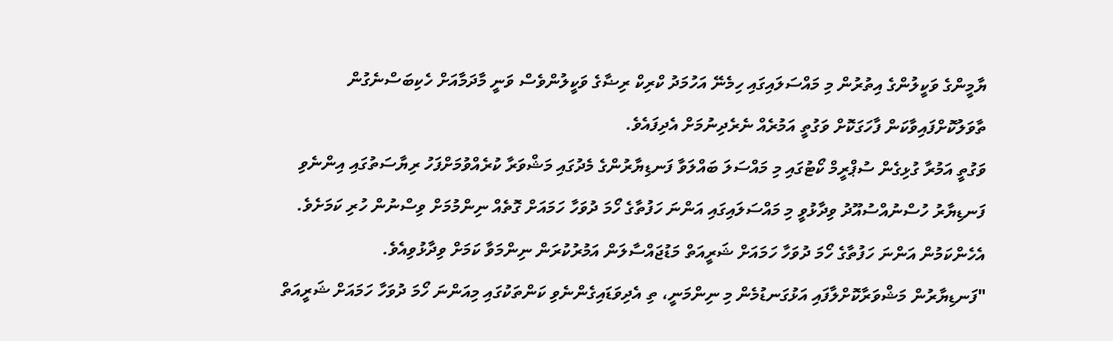ޔާމީންގެ ވަކީލުންގެ އިތުރުން މި މައްސަލައިގައި ހިމެނޭ އަހުމަދު ކްރިކް ރިޟާގެ ވަކީލުންވެސް ވަނީ މާދަމާއަށް ހެކިބަސްނެގުން ތާވަލުކޮށްފައިވާކަން ފާހަގަކޮށް ވަގުތީ އަމުރެއް ނެރެދިނުމަށް އެދިފައެވެ.
ވަގުތީ އަމުރާ ގުޅިގެން ސުޕްރީމް ކޯޓުގައި މި މައްސަލަ ބައްލަވާ ފަނޑިޔާރުންގެ މެދުގައި މަޝްވަރާ ކުރެއްވުމަށްފަހު ރިޔާސަތުގައި އިންނެވި ފަނޑިޔާރު ހުސްނުއްސުއޫދު ވިދާޅުވީ މި މައްސަލައިގައި އަންނަ ހަފުތާގެ ހޯމަ ދުވަހާ ހަމައަށް ގޮތެއް ނިންމުމަށް ވިސްނުން ހުރި ކަމަށެވެ. އެހެންކަމުން އަންނަ ހަފުތާގެ ހޯމަ ދުވަހާ ހަމައަށް ޝަރީއަތް މަޑުޖައްސާލަން އަމުރުކުރަން ނިންމަވާ ކަމަށް ވިދާޅުވިއެވެ.
"ފަނޑިޔާރުން މަޝްވަރާކޮށްލާފައި އަޅުގަނޑުމެން މި ނިންމަނީ، ތި އެދިވަޑައިގެންނެވި ކަންތަކުގައި މިއަންނަ ހޯމަ ދުވަހާ ހަމައަށް ޝަރީއަތް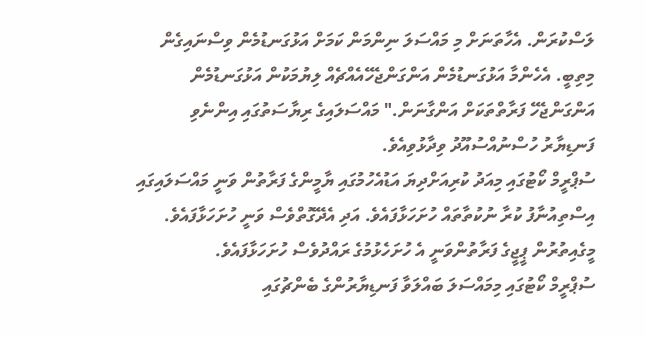ލަސްކުރަން. އެހާތަނަށް މި މައްސަލަ ނިންމަން ކަމަށް އަޅުގަނޑުމެން ވިސްނައިގެން މިތިބީ. އެހެންމާ އަޅުގަނޑުމެން އަންގަންޖެހޭއެއްޗެއް ލިޔުމަކުން އަޅުގަނޑުމެން އަންގަންޖެހޭ ފަރާތްތަކަށް އަންގާނަން." މައްސަލައިގެ ރިޔާސަތުގައި އިންނެވި ފަނޑިޔާރު ހުސްނުއްސުއޫދު ވިދާޅުވިއެވެ.
ސުޕްރީމް ކޯޓުގައި މިއަދު ކުރިއަށްދިޔަ އަޑުއެހުމުގައި ޔާމީންގެ ފަރާތުން ވަނީ މައްސަލައިގައި އިސްތިއުނާފު ކުރާ ނުކުތާތައް ހުށަހަޅާފައެވެ. އަދި އެދޭގޮތްވެސް ވަނީ ހުށަހަޅާފައެވެ. މީގެއިތުރުން ޕީޖީގެ ފަރާތުންވަނީ އެ ހުށަހެޅުމުގެ ރައްދުވެސް ހުށަހަޅާފައެވެ.
ސުޕްރީމް ކޯޓުގައި މިމައްސަލަ ބައްލަވާ ފަނޑިޔާރުންގެ ބެންޗުގައި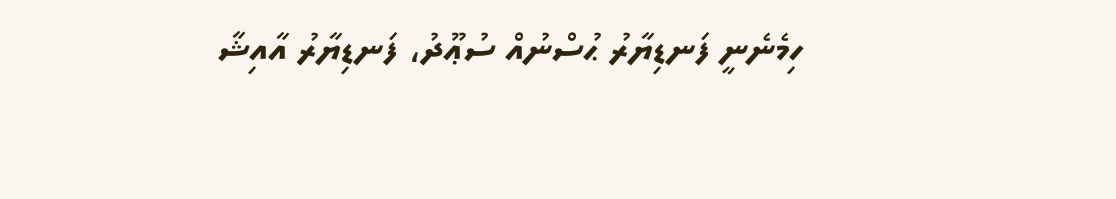ހިމެނެނީ ފަނޑިޔާރު ޙުސްނުއް ސުޢޫދު، ފަނޑިޔާރު އާއިޝާ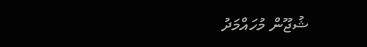ޝުޖޫން މުހައްމަދު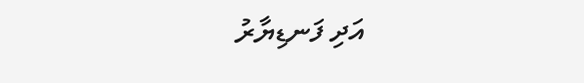އަދި ފަނޑިޔާރު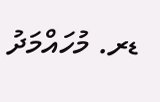ޑރ. މުހައްމަދު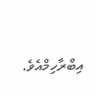އިބްރާހިމްއެވެ.